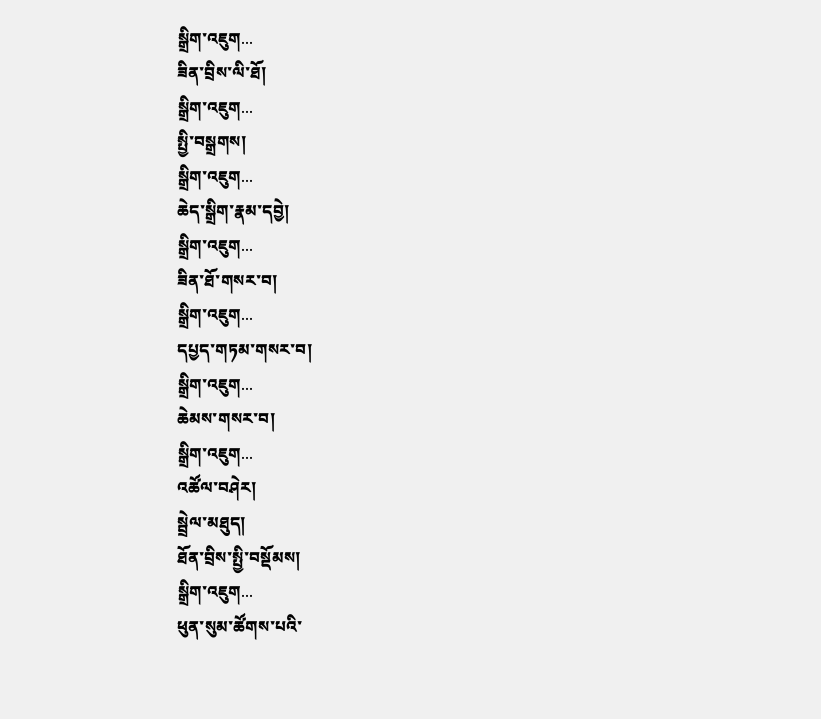སྒྲིག་འཇུག...
ཟིན་བྲིས་ལི་ཐོ།
སྒྲིག་འཇུག...
སྤྱི་བསྒྲགས།
སྒྲིག་འཇུག...
ཆེད་སྒྲིག་རྣམ་དབྱེ།
སྒྲིག་འཇུག...
ཟིན་ཐོ་གསར་བ།
སྒྲིག་འཇུག...
དཔྱད་གཏམ་གསར་བ།
སྒྲིག་འཇུག...
ཆེམས་གསར་བ།
སྒྲིག་འཇུག...
འཚོལ་བཤེར།
སྦྲེལ་མཐུད།
ཐོན་བྲིས་སྤྱི་བསྡོམས།
སྒྲིག་འཇུག...
ཕུན་སུམ་ཚོགས་པའི་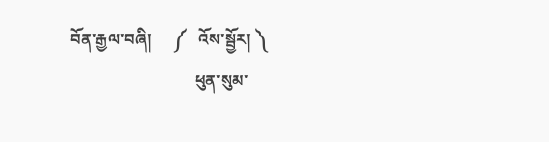བོན་རྒྱལ་བཞི།     ༼   འོས་སྦྱོར། ༽
                              ཕུན་སུམ་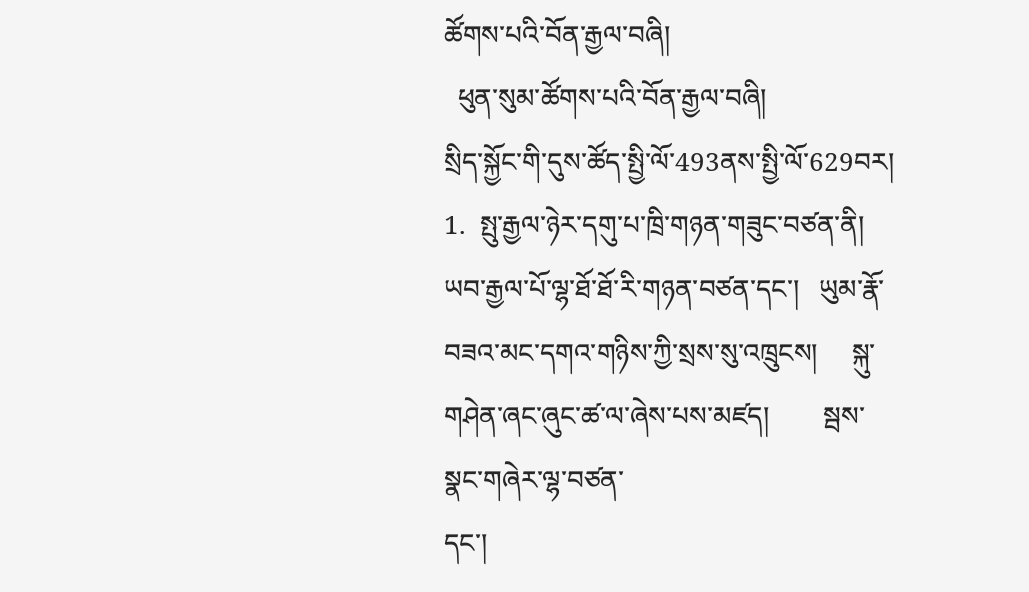ཚོགས་པའི་བོན་རྒྱལ་བཞི།
  ཕུན་སུམ་ཚོགས་པའི་བོན་རྒྱལ་བཞི།
སྲིད་སྐྱོང་གི་དུས་ཚོད་སྤྱི་ལོ་493ནས་སྤྱི་ལོ་629བར།
1.  སྤུ་རྒྱལ་ཉེར་དགུ་པ་ཁྲི་གཉན་གཟུང་བཙན་ནི།         ཡབ་རྒྱལ་པོ་ལྷ་ཐོ་ཐོ་རི་གཉན་བཙན་དང་།   ཡུམ་རྣོ་བཟའ་མང་དགའ་གཉིས་ཀྱི་སྲས་སུ་འཁྲུངས།     སྐུ་གཤེན་ཞང་ཞུང་ཚ་ལ་ཞེས་པས་མཛད།        སྦས་སྣང་གཞེར་ལྷ་བཙན་
དང་།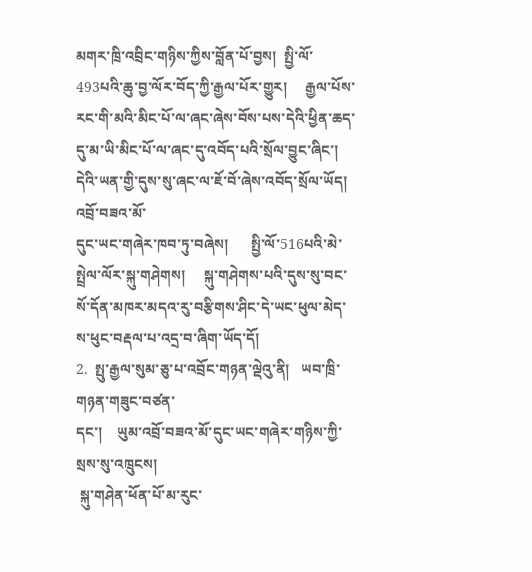མགར་ཁྲི་འབྲིང་གཉིས་ཀྱིས་བློན་པོ་བྱས།  སྤྱི་ལོ་493པའི་ཆུ་བྱ་ལོར་བོད་ཀྱི་རྒྱལ་པོར་གྱུར།     རྒྱལ་པོས་རང་གི་མའི་མིང་པོ་ལ་ཞང་ཞེས་བོས་པས་དེའི་ཕྱིན་ཆད་དུ་མ་ཡི་མིང་པོ་ལ་ཞང་དུ་འབོད་པའི་སྲོལ་བྱུང་ཞིང་།
དེའི་ཡན་གྱི་དུས་སུ་ཞང་ལ་ཇོ་བོ་ཞེས་འབོད་སྲོལ་ཡོད།      འབྲོ་བཟའ་མོ་
དུང་ཡང་གཞེར་ཁབ་ཏུ་བཞེས།      སྤྱི་ལོ་516པའི་མེ་སྤྲེལ་ལོར་སྐུ་གཤེགས།     སྐུ་གཤེགས་པའི་དུས་སུ་བང་སོ་དོན་མཁར་མདའ་རུ་བརྩིགས་ཤིང་དེ་ཡང་ཕུལ་མེད་ས་ཕུང་བརྡལ་པ་འདྲ་བ་ཞིག་ཡོད་དོ།
2.  སྤུ་རྒྱལ་སུམ་ཅུ་པ་འབྲོང་གཉན་ལྡེའུ་ནི།   ཡབ་ཁྲི་གཉན་གཟུང་བཙན་
དང་།    ཡུམ་འབྲོ་བཟའ་མོ་དུང་ཡང་གཞེར་གཉིས་ཀྱི་སྲས་སུ་འཁྲུངས།
 སྐུ་གཤེན་ཕོན་པོ་མ་རུང་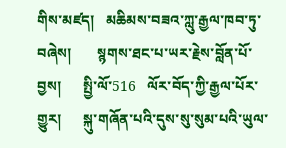གིས་མཛད།   མཆིམས་བཟའ་ཀླུ་རྒྱལ་ཁབ་ཏུ་བཞེས།       སྙགས་ཐང་པ་ཡར་རྗེས་བློན་པོ་བྱས།      སྤྱི་ལོ་516   ལོར་བོད་ཀྱི་རྒྱལ་པོར་གྱུར།      སྐུ་གཞོན་པའི་དུས་སུ་སུམ་པའི་ཡུལ་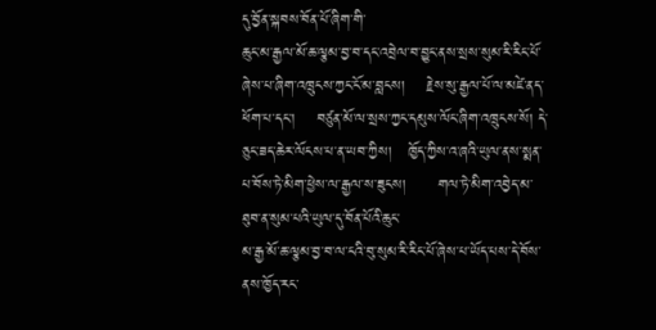དུ་བྱོན་སྐབས་བོན་པོ་ཞིག་གི་
ཆུང་མ་རྒྱལ་མོ་ཆ་ལྕམ་བྱ་བ་དང་འབྲེལ་བ་བྱུང་ནས་སྲས་སུམ་རི་རིང་པོ་ཞེས་པ་ཞིག་འཁྲུངས་ཀྱང་ངོ་མ་བླངས།    རྗེས་སུ་རྒྱལ་པོ་ལ་མཛེ་ནད་ཕོག་པ་དང་།    བཙུན་མོ་ལ་སྲས་ཀྱང་དམུས་ལོང་ཞིག་འཁྲུངས་སོ། དེ་ཅུང་ཟད་ཆེར་ལོངས་པ་ན་ཡབ་ཀྱིས།   ཁྱོད་ཀྱིས་འ་ཞའི་ཡུལ་ནས་སྨན་པ་བོས་ཏེ་མིག་ཕྱེས་ལ་རྒྱལ་ས་ཟུངས།      གལ་ཏེ་མིག་འབྱེད་མ་ཐུབ་ན་སུམ་པའི་ཡུལ་དུ་བོན་པོའི་ཆུང་
མ་རྒྱ་མོ་ཆ་ལྕམ་བྱ་བ་ལ་ངའི་བུ་སུམ་རི་རིང་པོ་ཞེས་པ་ཡོད་པས་དེ་བོས་ནས་ཁྱོད་རང་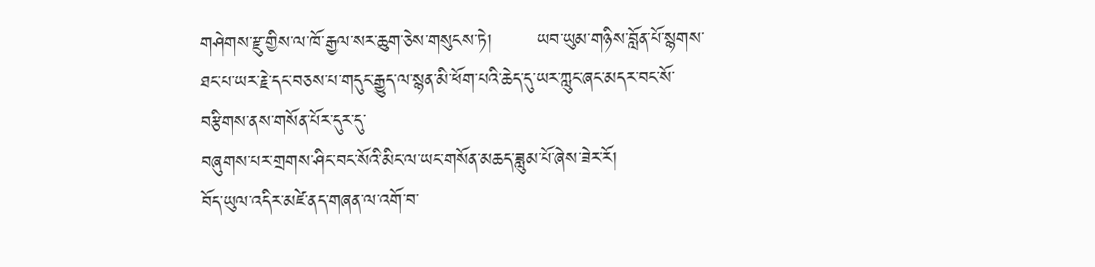གཤེགས་རྫུ་གྱིས་ལ་ཁོ་རྒྱལ་སར་ཆུག་ཅེས་གསུངས་ཏེ།       ཡབ་ཡུམ་གཉིས་བློན་པོ་སྙགས་ཐང་པ་ཡར་རྗེ་དང་བཅས་པ་གདུང་རྒྱུད་ལ་སྙན་མི་ཕོག་པའི་ཆེད་དུ་ཡར་ཀླུང་ཞང་མདར་བང་སོ་བརྩིགས་ནས་གསོན་པོར་དུར་དུ་
བཞུགས་པར་གྲགས་ཤིང་བང་སོའི་མིང་ལ་ཡང་གསོན་མཆད་ཟླུམ་པོ་ཞེས་ཟེར་རོ།
བོད་ཡུལ་འདིར་མཛེ་ནད་གཞན་ལ་འགོ་བ་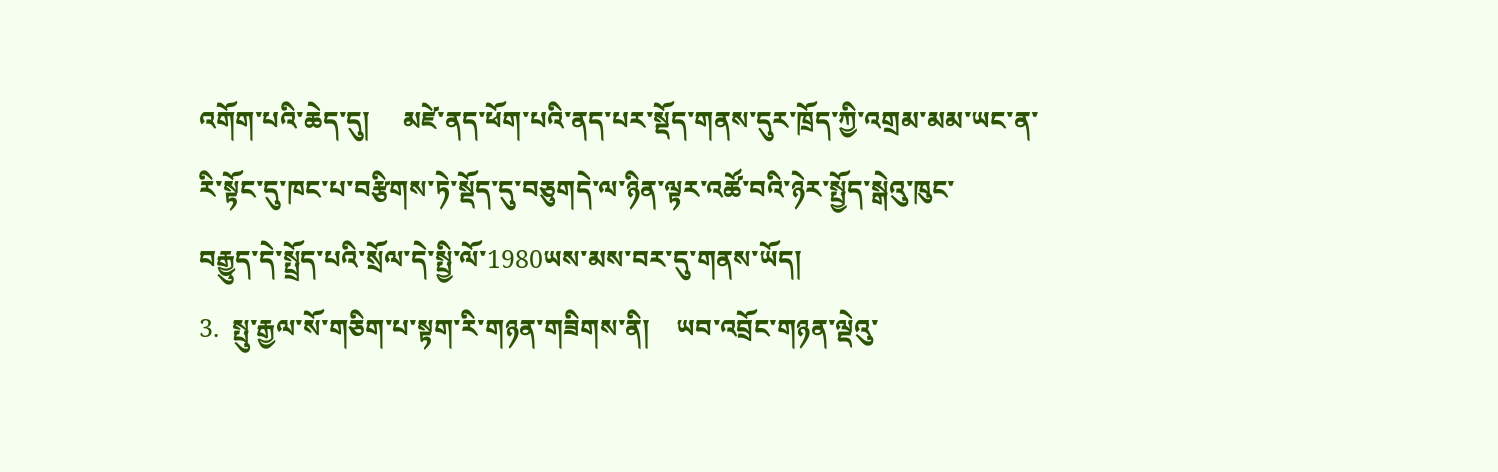འགོག་པའི་ཆེད་དུ།     མཛེ་ནད་ཕོག་པའི་ནད་པར་སྡོད་གནས་དུར་ཁྲོད་ཀྱི་འགྲམ་མམ་ཡང་ན་རི་སྟོང་དུ་ཁང་པ་བརྩིགས་ཏེ་སྡོད་དུ་བཅུགདེ་ལ་ཉིན་ལྟར་འཚོ་བའི་ཉེར་སྤྱོད་སྒེའུ་ཁུང་
བརྒྱུད་དེ་སྤྲོད་པའི་སྲོལ་དེ་སྤྱི་ལོ་1980ཡས་མས་བར་དུ་གནས་ཡོད།
3.  སྤུ་རྒྱལ་སོ་གཅིག་པ་སྟག་རི་གཉན་གཟིགས་ནི།    ཡབ་འབྲོང་གཉན་ལྡེའུ་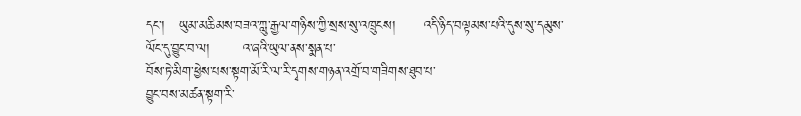དང་།   ཡུམ་མཆིམས་བཟའ་ཀླུ་རྒྱལ་གཉིས་ཀྱི་སྲས་སུ་འཁྲུངས།      འདི་ཉིད་བལྟམས་པའི་དུས་སུ་དམུས་ལོང་དུ་བྱུང་བ་ལ།       འ་ཞའི་ཡུལ་ནས་སྨན་པ་
བོས་ཏེ་མིག་ཕྱེས་པས་སྟག་མོ་རི་ལ་རི་དྭགས་གཉན་འགྲོ་བ་གཟིགས་ཐུབ་པ་
བྱུང་བས་མཚན་སྟག་རི་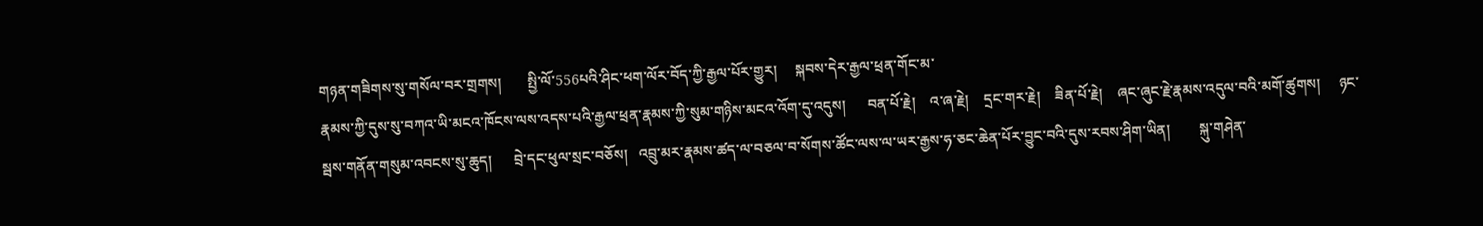གཉན་གཟིགས་སུ་གསོལ་བར་གྲགས།       སྤྱི་ལོ་556པའི་ཤིང་ཕག་ལོར་བོད་ཀྱི་རྒྱལ་པོར་གྱུར།     སྐབས་དེར་རྒྱལ་ཕྲན་གོང་མ་
རྣམས་ཀྱི་དུས་སུ་བཀའ་ཡི་མངའ་ཁོངས་ལས་འདས་པའི་རྒྱལ་ཕྲན་རྣམས་ཀྱི་སུམ་གཉིས་མངའ་འོག་དུ་འདུས།      བན་པོ་རྗེ།    འ་ཞ་རྗེ།    དྲང་གར་རྗེ།    ཟིན་པོ་རྗེ།    ཞང་ཞུང་རྗེ་རྣམས་འདུལ་བའི་མགོ་ཚུགས།     ཉང་སྦས་གནོན་གསུམ་འབངས་སུ་ཆུད།      བྲེ་དང་ཕུལ་སྲང་བཅོས།   འབྲུ་མར་རྣམས་ཚད་ལ་བཅལ་བ་སོགས་ཚོང་ལས་ལ་ཡར་རྒྱས་ཧ་ཅང་ཆེན་པོར་བྱུང་བའི་དུས་རབས་ཤིག་ཡིན།        སྐུ་གཤེན་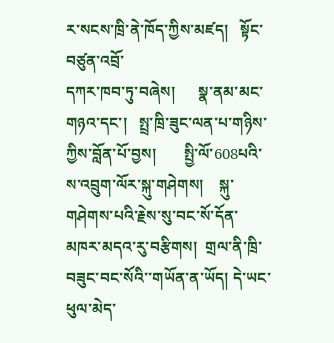ར་སངས་ཁྲི་ནེ་ཁོད་ཀྱིས་མཛད།   སྟོང་བཙུན་འབྲོ་
དཀར་ཁབ་ཏུ་བཞེས།      སྣ་ནམ་མང་གཉའ་དང་།   སྤྲ་ཁྲི་ཟུང་ལན་པ་གཉིས་ཀྱིས་བློན་པོ་བྱས།       སྤྱི་ལོ་608པའི་ས་འབྲུག་ལོར་སྐུ་གཤེགས།    སྐུ་གཤེགས་པའི་རྗེས་སུ་བང་སོ་དོན་མཁར་མདའ་རུ་བརྩིགས།  གྲལ་ནི་ཁྲི་བཟུང་བང་སོའི་་གཡོན་ན་ཡོད། དེ་ཡང་ཕུལ་མེད་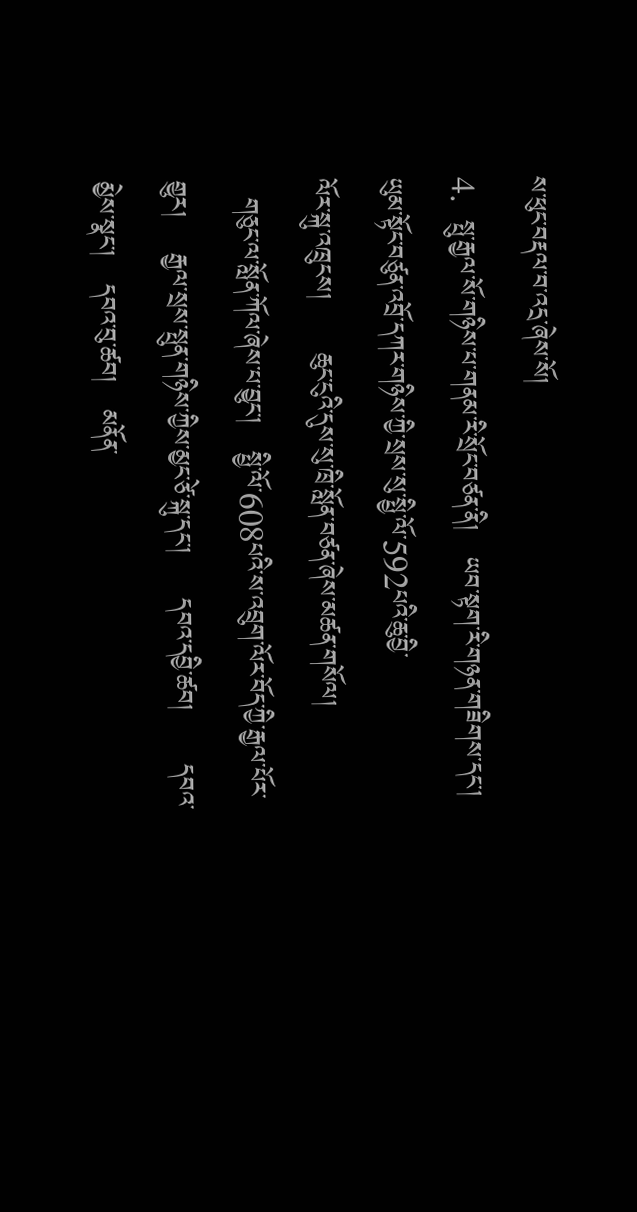ས་ཕུང་བརྡལ་བ་འདྲ་ཞེས་སོ།
4.  སྤུ་རྒྱལ་སོ་གཉིས་པ་གནམ་རི་སྲོང་བཙན་ནི།   ཡབ་སྟག་རི་གཉན་གཟིགས་དང་།    ཡུམ་སྟོང་བཙུན་འབྲོ་དཀར་གཉིས་ཀྱི་སྲས་སུ་སྤྱི་ལོ་592པའི་ཆུ་བྱི་
ལོར་སྐུ་འཁྲུངས།      ཆུང་ངུའི་དུས་སུ་ཁྲི་སློན་བཙན་ཞེས་མཚན་གསོལ།
  གཅུང་ལ་སློན་ཀོལ་ཞེས་པ་བྱུང་།   སྤྱི་ལོ་608པའི་ས་འབྲུག་ལོར་བོད་ཀྱི་རྒྱལ་པོར་གྱུར།    རྒྱལ་སྲས་སྤུན་གཉིས་ཀྱིས་མྱང་ཙེ་སྐུ་དང་།     དབའ་དབྱི་ཚབ།      དབའ་མྱེས་སྣང་།   དབའ་བུ་ཚབ།   མནོན་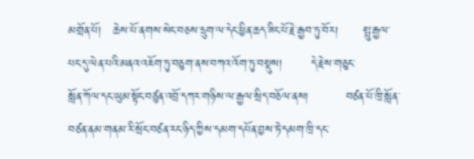མགྲོན་པོ།   ཆེས་པོ་ནགས་སེང་བཅས་དྲུག་ལ་དེང་ཕྱིན་ཆད་ཟིང་པོ་རྗེ་རྒྱབ་ཏུ་བོར།      སྤུ་རྒྱལ་པང་དུ་ལེན་པའི་མནའ་འཇོག་ཏུ་བཅུག་ནས་བཀའ་འོག་ཏུ་བསྡུས།       དེ་རྗེས་གཅུང་
སློན་ཀོལ་དང་ཡུམ་སྟོང་བཙུན་འབྲོ་དཀར་གཉིས་ལ་རྒྱལ་སྲིད་བཅོལ་ནས།         བཙན་པོ་ཁྲི་སློན་བཙན་ནམ་གནམ་རི་སྲོང་བཙན་རང་ཉིད་ཀྱིས་དམག་དཔོན་བྱས་ཏེ་དམག་ཁྲི་དང་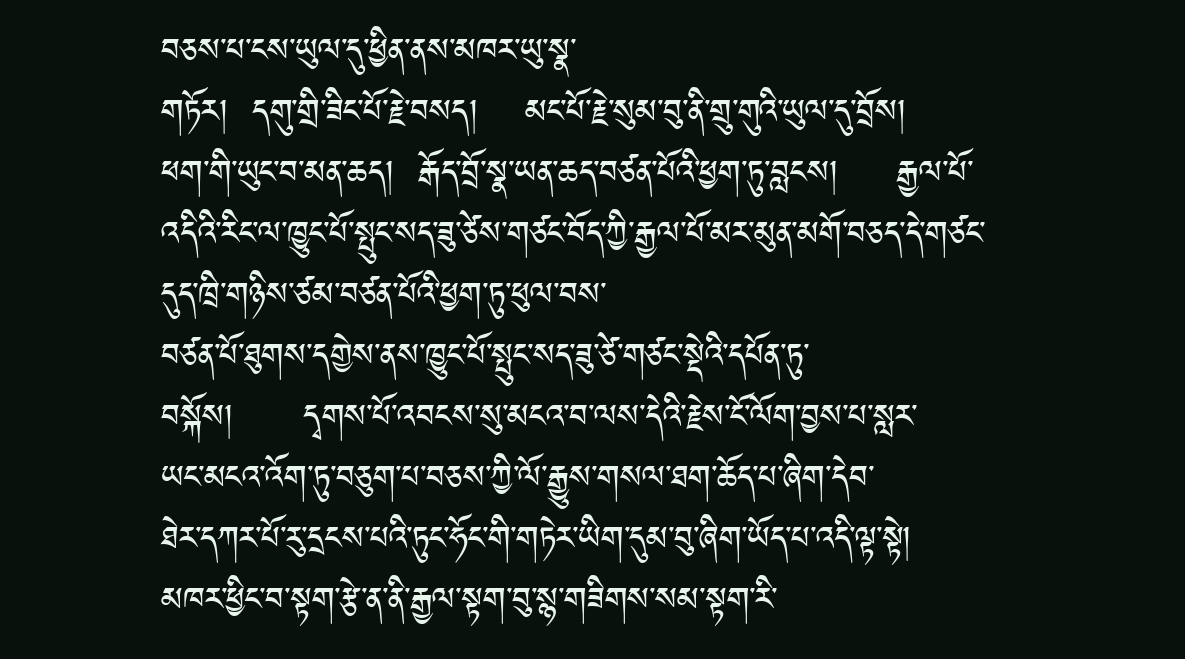བཅས་པ་ངས་ཡུལ་དུ་ཕྱིན་ནས་མཁར་ཡུ་སྣ་
གཏོར།  དགུ་གྲི་ཟིང་པོ་རྗེ་བསད།    མང་པོ་རྗེ་སུམ་བུ་ནི་གྲུ་གུའི་ཡུལ་དུ་བྲོས།        ཕག་གི་ཡུང་བ་མན་ཆད།  རྒོད་བྲོ་སྣ་ཡན་ཆད་བཙན་པོའི་ཕྱག་ཏུ་བླངས།     རྒྱལ་པོ་འདིའི་རིང་ལ་ཁྱུང་པོ་སྤུང་སད་ཟུ་ཙེས་གཙང་བོད་ཀྱི་རྒྱལ་པོ་མར་མུན་མགོ་བཅད་དེ་གཙང་དུད་ཁྲི་གཉིས་ཙམ་བཙན་པོའི་ཕྱག་ཏུ་ཕུལ་བས་
བཙན་པོ་ཐུགས་དགྱེས་ནས་ཁྱུང་པོ་སྤུང་སད་ཟུ་ཙེ་གཙང་སྡེའི་དཔོན་ཏུ་
བསྐོས།      དྭགས་པོ་འབངས་སུ་མངའ་བ་ལས་དེའི་རྗེས་ངོ་ལོག་བྱས་པ་སླར་
ཡང་མངའ་འོག་ཏུ་བཅུག་པ་བཅས་ཀྱི་ལོ་རྒྱུས་གསལ་ཐག་ཆོད་པ་ཞིག་དེབ་
ཐེར་དཀར་པོ་རུ་དྲངས་པའི་ཏུང་ཧོང་གི་གཏེར་ཡིག་དུམ་བུ་ཞིག་ཡོད་པ་འདི་ལྟ་སྟེ།       མཁར་ཕྱིང་བ་སྟག་རྩེ་ན་ནི་རྒྱལ་སྟག་བུ་སྙ་གཟིགས་སམ་སྟག་རི་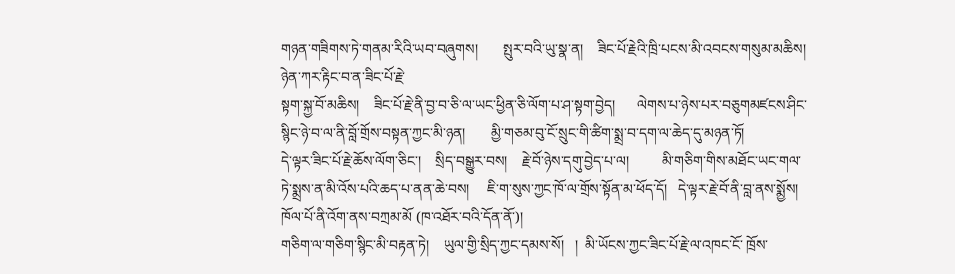གཉན་གཟིགས་ཏེ་གནམ་རིའི་ཡབ་བཞུགས།       སྤུར་བའི་ཡུ་སྣ་ན།    ཟིང་པོ་རྗེའི་ཁྲི་པངས་མི་འབངས་གསུམ་མཆིས།      ཉེན་ཀར་རྟིང་བ་ན་ཟིང་པོ་རྗེ་
སྟག་སྐྱ་བོ་མཆིས།    ཟིང་པོ་རྗེ་ནི་བྱ་བ་ཅི་ལ་ཡང་ཕྱིན་ཅི་ལོག་པ་ཤ་སྟག་བྱེད།      ལེགས་པ་ཉེས་པར་བཅུགམཛངས་ཤིང་སྙིང་ཉེ་བ་ལ་ནི་བློ་གྲོས་བསྟན་ཀྱང་མི་ཉན།       མྱི་གཅམ་བུ་ངོ་སྲུང་གི་ཚིག་སྨྲ་བ་དག་ལ་ཆེད་དུ་མཉན་ཏོ།
དེ་ལྟར་ཟིང་པོ་རྗེ་ཆོས་ལོག་ཅིང་།    སྲིད་བསྒྱུར་བས།    རྗེ་བོ་ཉེས་དགུ་བྱེད་པ་ལ།         མི་གཅིག་གིས་མཐོང་ཡང་གལ་ཏེ་སྨྲས་ན་མི་འོས་པའི་ཆད་པ་ནན་ཆེ་བས།     ཇི་ག་སུས་ཀྱང་ཁོ་ལ་གྲོས་སྟོན་མ་ཕོད་དོ།   དེ་ལྟར་རྗེ་བོ་ནི་བླ་ནས་སྨྱོས།   ཁོལ་པོ་ནི་འོག་ནས་བཀྲམ་མོ (ཁ་འཐོར་བའི་དོན་ནོ་)།
གཅིག་ལ་གཅིག་སྙིང་མི་བརྟན་ཏེ།    ཡུལ་གྱི་སྲིད་ཀྱང་དམས་སོ།   །  མི་ཡོངས་ཀྱང་ཟིང་པོ་རྗེ་ལ་འཁང་ངོ་ ཁྲོས་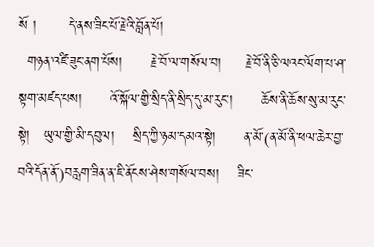སོ །       དེ་ནས་ཟིང་པོ་རྗེའི་བློན་པོ།
  གཉན་འཛི་ཟུང་ནག་པོས།      རྗེ་བོ་ལ་གསོལ་བ།     རྗེ་བོ་ནི་ཅི་ལའང་ལོག་པ་ཤ་སྟག་མཛད་པས།      འོ་སྐོལ་གྱི་སྲིད་ནི་སྲིད་དུ་མ་རུང་།      ཆོས་ནི་ཆོས་སུ་མ་རུང་སྟེ།   ཡུལ་གྱི་མི་དབུལ།    སྲིད་ཀྱི་ཉམ་དམའ་སྟེ།      ན་མོ་(ན་མོ་ནི་ཕལ་ཆེར་བྱ་བའི་དོན་ནོ་)བརླག་ཟིན་ན་ཇི་ནོངས་ཤེས་གསོལ་བས།    ཟིང་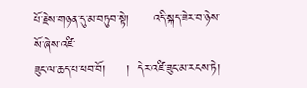པོ་རྗེས་གཉན་དུ་མ་བཏུབ་སྟེ།      འདི་སྐད་ཟེར་བ་ཉེས་སོ་ཞེས་འཛི་
ཟུང་ལ་ཆད་པ་ཕབ་བོ།     །  དེར་འཛི་ཟུང་མ་རངས་ཏེ།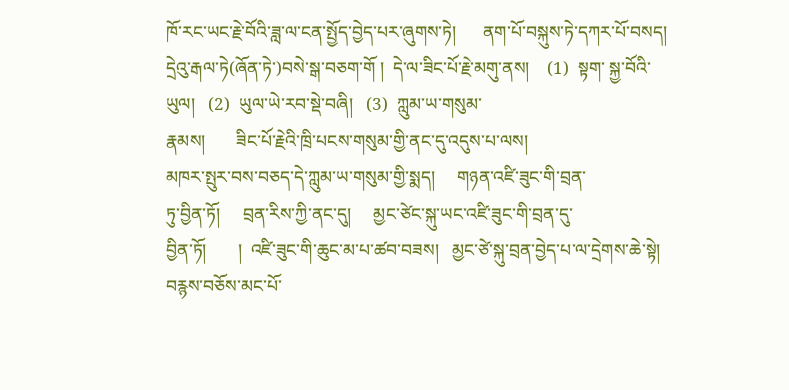ཁོ་རང་ཡང་རྗེ་བོའི་ཟླ་ལ་ངན་སྤྱོད་བྱེད་པར་ཞུགས་ཏེ།      ནག་པོ་བསྐུས་ཏེ་དཀར་པོ་བསད།   དྲེའུ་རྒལ་ཏེ(ཞོན་ཏེ་)བསེ་སྒ་བཅག་གོ །  དེ་ལ་ཟིང་པོ་རྗེ་མགུ་ནས།    (1)  སྟག་ སྐྱ་བོའི་ཡུལ།   (2)  ཡུལ་ཡེ་རབ་སྡེ་བཞི།   (3)  ཀླུམ་ཡ་གསུམ་
རྣམས།       ཟིང་པོ་རྗེའི་ཁྲི་པངས་གསུམ་གྱི་ནང་དུ་འདུས་པ་ལས།
མཁར་སྤུར་བས་བཅད་དེ་ཀླུམ་ཡ་གསུམ་གྱི་སྨད།     གཉན་འཛི་ཟུང་གི་བྲན་
ཏུ་བྱིན་ཏོ།     བྲན་རིས་ཀྱི་ནང་དུ།     མྱང་ཙེང་སྐུ་ཡང་འཛི་ཟུང་གི་བྲན་དུ་
བྱིན་ཏོ།       །  འཛི་ཟུང་གི་ཆུང་མ་པ་ཚབ་བཟས།   མྱང་ཙེ་སྐུ་བྲན་བྱེད་པ་ལ་དྲེགས་ཆེ་སྟེ།   བརྙས་བཅོས་མང་པོ་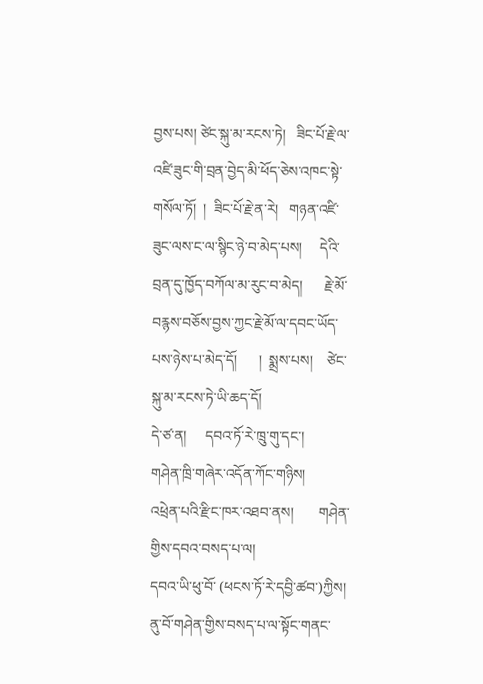བྱས་པས། ཙེང་སྐུ་མ་རངས་ཏེ།   ཟིང་པོ་རྗེ་ལ་འཛི་ཟུང་གི་བྲན་བྱེད་མི་ཕོད་ཅེས་འཁང་སྟེ་གསོལ་ཏོ།  །  ཟིང་པོ་རྗེ་ན་རེ།   གཉན་འཛི་ཟུང་ལས་ང་ལ་སྙིང་ཉེ་བ་མེད་པས།     དེའི་བྲན་དུ་ཁྱོད་བཀོལ་མ་རུང་བ་མེད།      རྗེ་མོ་བརྙས་བཅོས་བྱས་ཀྱང་རྗེ་མོ་ལ་དབང་ཡོད་པས་ཉེས་པ་མེད་དོ།      །  སྨྲས་པས།    ཙེང་སྐུ་མ་རངས་ཏེ་ཡི་ཆད་དོ།
དེ་ཙ་ན།     དབའ་ཏོ་རེ་ཁྲུ་གུ་དང་།     གཤེན་ཁྲི་གཞེར་འདོན་ཀོང་གཉིས།      འཕྲེན་པའི་རྫིང་ཁར་འཐབ་ནས།       གཤེན་གྱིས་དབའ་བསད་པ་ལ།
དབའ་ཡི་ཕུ་བོ་ (ཕངས་ཏོ་རེ་དབྱི་ཚབ་)ཀྱིས།     ནུ་བོ་གཤེན་གྱིས་བསད་པ་ལ་སྟོང་གནང་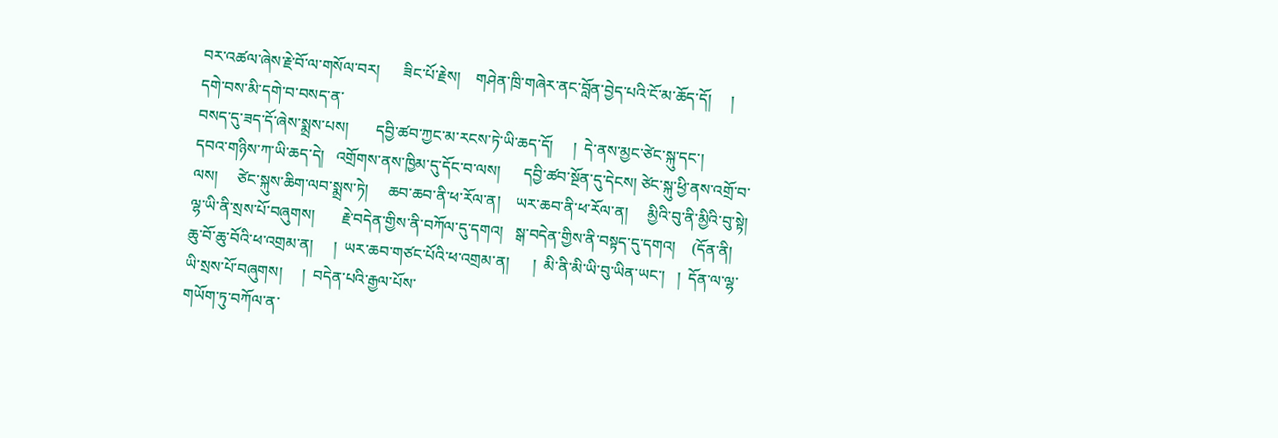བར་འཚལ་ཞེས་རྗེ་བོ་ལ་གསོལ་བར།      ཟིང་པོ་རྗེས།    གཤེན་ཁྲི་གཞེར་ནང་བློན་བྱེད་པའི་ངོ་མ་ཆོད་དོ།     །  དགེ་བས་མི་དགེ་བ་བསད་ན་
བསད་དུ་ཟད་དོ་ཞེས་སྨྲས་པས།       དབྱི་ཚབ་ཀྱང་མ་རངས་ཏེ་ཡི་ཆད་དོ།     །  དེ་ནས་མྱང་ཙེང་སྐུ་དང་།       དབའ་གཉིས་ཀ་ཡི་ཆད་དེ།   འགྲོགས་ནས་ཁྱིམ་དུ་དོང་བ་ལས།      དབྱི་ཚབ་སྔོན་དུ་དེངས། ཙེང་སྐུ་ཕྱི་ནས་འགྲོ་བ་ལས།     ཙེང་སྐུས་ཆིག་ལབ་སྨྲས་ཏེ།     ཆབ་ཆབ་ནི་ཕ་རོལ་ན།    ཡར་ཆབ་ནི་ཕ་རོལ་ན།     མྱིའི་བུ་ནི་མྱིའི་བུ་སྟེ།   ལྷ་ཡི་ནི་སྲས་པོ་བཞུགས།       རྗེ་བདེན་གྱིས་ནི་བཀོལ་དུ་དགའ།   སྒ་བདེན་གྱིས་ནི་བསྟད་དུ་དགའ།    (དོན་ནི།     ཆུ་བོ་ཆུ་བོའི་ཕ་འགྲམ་ན།     །  ཡར་ཆབ་གཙང་པོའི་ཕ་འགྲམ་ན།      །  མི་ནི་མི་ཡི་བུ་ཡིན་ཡང་།   །  དོན་ལ་ལྷ་ཡི་སྲས་པོ་བཞུགས།     །  བདེན་པའི་རྒྱལ་པོས་
གཡོག་ཏུ་བཀོལ་ན་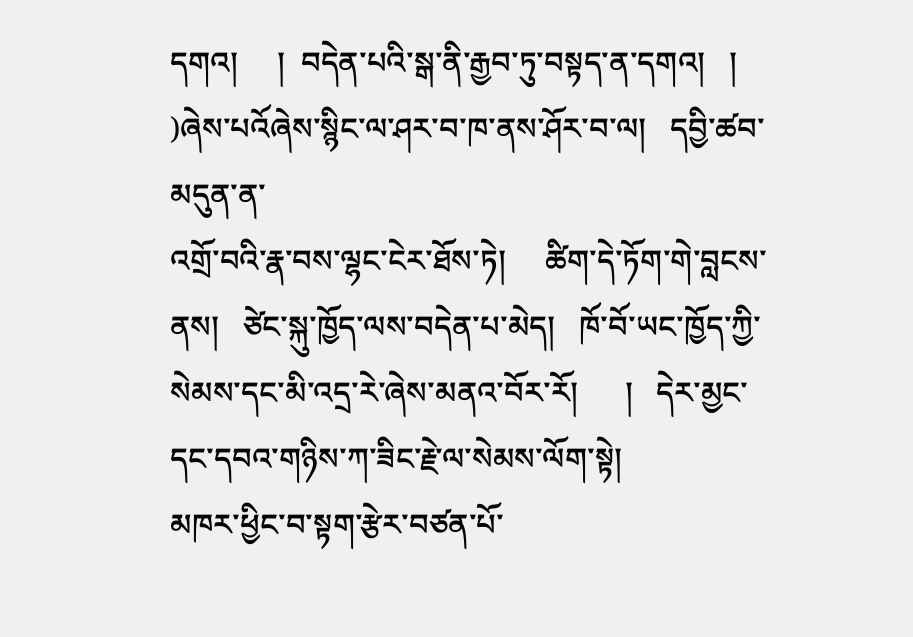དགའ།     །  བདེན་པའི་སྒ་ནི་རྒྱབ་ཏུ་བསྟད་ན་དགའ།   །  )ཞེས་པའོཞེས་སྙིང་ལ་ཤར་བ་ཁ་ནས་ཤོར་བ་ལ།   དབྱི་ཚབ་མདུན་ན་
འགྲོ་བའི་རྣ་བས་ལྷང་ངེར་ཐོས་ཏེ།     ཚིག་དེ་ཏོག་གེ་བླངས་ནས།   ཙེང་སྐུ་ཁྱོད་ལས་བདེན་པ་མེད།   ཁོ་བོ་ཡང་ཁྱོད་ཀྱི་སེམས་དང་མི་འདྲ་རེ་ཞེས་མནའ་བོར་རོ།      །   དེར་མྱང་དང་དབའ་གཉིས་ཀ་ཟིང་རྗེ་ལ་སེམས་ལོག་སྟེ།
མཁར་ཕྱིང་བ་སྟག་རྩེར་བཙན་པོ་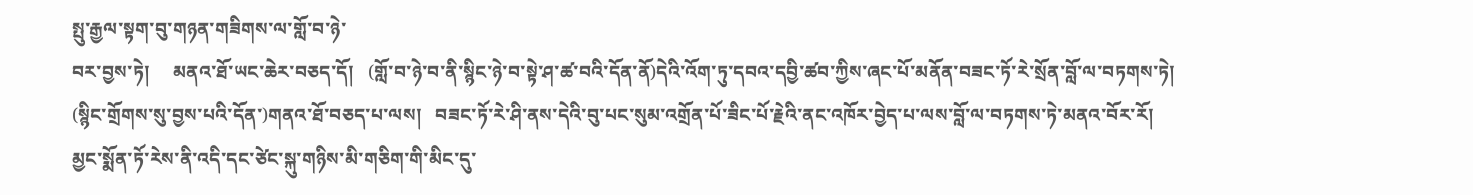སྤུ་རྒྱལ་སྟག་བུ་གཉན་གཟིགས་ལ་གློ་བ་ཉེ་
བར་བྱས་ཏེ།     མནའ་ཐོ་ཡང་ཆེར་བཅད་དོ།   (གློ་བ་ཉེ་བ་ནི་སྙིང་ཉེ་བ་སྟེ་ཤ་ཚ་བའི་དོན་ནོ)དེའི་འོག་ཏུ་དབའ་དབྱི་ཚབ་ཀྱིས་ཞང་པོ་མནོན་བཟང་ཏོ་རེ་སྲོན་བློ་ལ་བཏགས་ཏེ།   (སྙིང་གྲོགས་སུ་བྱས་པའི་དོན་)གནའ་ཐོ་བཅད་པ་ལས།   བཟང་ཏོ་རེ་ཤི་ནས་དེའི་བུ་པང་སུམ་འགྲོན་པོ་ཟིང་པོ་རྗེའི་ནང་འཁོར་བྱེད་པ་ལས་བློ་ལ་བཏགས་ཏེ་མནའ་བོར་རོ།      མྱང་སྨོན་ཏོ་རེས་ནི་འདི་དང་ཙེང་སྐུ་གཉིས་མི་གཅིག་གི་མིང་དུ་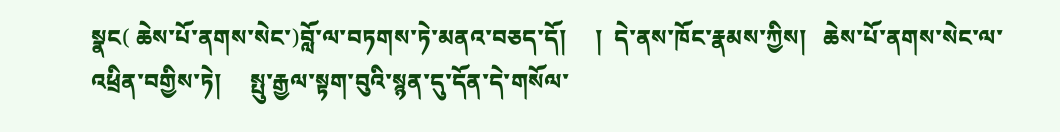སྣང( ཆེས་པོ་ནགས་སེང་)བློ་ལ་བཏགས་ཏེ་མནའ་བཅད་དོ།     །  དེ་ནས་ཁོང་རྣམས་ཀྱིས།   ཆེས་པོ་ནགས་སེང་ལ་འཕྲིན་བགྱིས་ཏེ།     སྤུ་རྒྱལ་སྟག་བུའི་སྙན་དུ་དོན་དེ་གསོལ་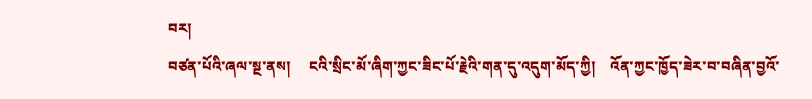བར།
བཙན་པོའི་ཞལ་སྔ་ནས།     ངའི་སྲིང་མོ་ཞིག་ཀྱང་ཟིང་པོ་རྗེའི་གན་དུ་འདུག་མོད་ཀྱི།    འོན་ཀྱང་ཁྱོད་ཟེར་བ་བཞིན་བྱའོ་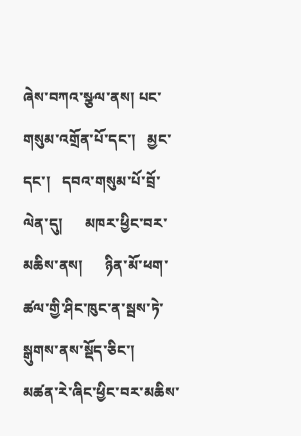ཞེས་བཀའ་སྩལ་ནས། པང་གསུམ་འགྲོན་པོ་དང་།   མྱང་དང་།   དབའ་གསུམ་པོ་བྲོ་ལེན་དུ།      མཁར་ཕྱིང་བར་མཆིས་ནས།      ཉིན་མོ་ཕག་ཚལ་གྱི་ཤིང་ཁུང་ན་སྦས་ཏེ་སྒུགས་ནས་སྡོད་ཅིང་།      མཚན་རེ་ཞིང་ཕྱིང་བར་མཆིས་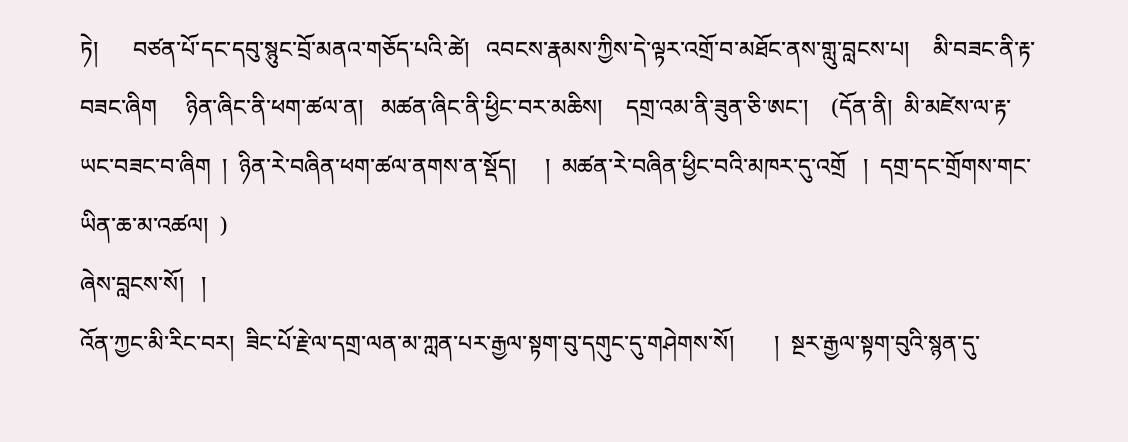ཏེ།      བཙན་པོ་དང་དབུ་སྙུང་བྲོ་མནའ་གཅོད་པའི་ཚེ།   འབངས་རྣམས་ཀྱིས་དེ་ལྟར་འགྲོ་བ་མཐོང་ནས་གླུ་བླངས་པ།    མི་བཟང་ནི་རྟ་བཟང་ཞིག     ཉིན་ཞིང་ནི་ཕག་ཚལ་ན།   མཚན་ཞིང་ནི་ཕྱིང་བར་མཆིས།    དགྲ་འམ་ནི་ཟུན་ཅི་ཨང་།    (དོན་ནི།  མི་མཛེས་ལ་རྟ་ཡང་བཟང་བ་ཞིག  །  ཉིན་རེ་བཞིན་ཕག་ཚལ་ནགས་ན་སྡོད།     །  མཚན་རེ་བཞིན་ཕྱིང་བའི་མཁར་དུ་འགྲོ   །  དགྲ་དང་གྲོགས་གང་ཡིན་ཆ་མ་འཚལ།  )
ཞེས་བླངས་སོ།   །
འོན་ཀྱང་མི་རིང་བར།  ཟིང་པོ་རྗེ་ལ་དགྲ་ལན་མ་ཀླན་པར་རྒྱལ་སྟག་བུ་དགུང་དུ་གཤེགས་སོ།       །  སྔར་རྒྱལ་སྟག་བུའི་སྙན་དུ་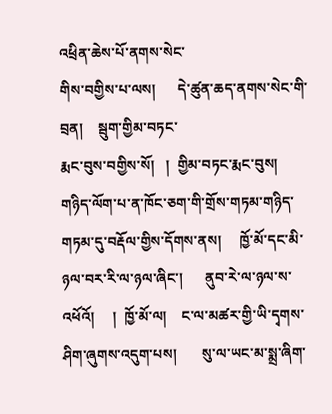འཕྲིན་ཆེས་པོ་ནགས་སེང་
གིས་བགྱིས་པ་ལས།      དེ་ཚུན་ཆད་ནགས་སེང་གི་བྲན།    སྦུག་གྱིམ་བཏང་
རྨང་བུས་བགྱིས་སོ།   །  གྱིམ་བཏང་རྨང་བུས།     གཉིད་ལོག་པ་ན་ཁོང་ཅག་གི་གྲོས་གཏམ་གཉིད་གཏམ་དུ་བརྡོལ་གྱིས་དོགས་ནས།     ཁྱོ་མོ་དང་མི་ཉལ་བར་རི་ལ་ཉལ་ཞིང་།      ནུབ་རེ་ལ་ཉལ་ས་འཕོའོ།     །  ཁྱོ་མོ་ལ།    ང་ལ་མཚར་གྱི་ཡི་དྭགས་ཤིག་ཞུགས་འདུག་པས།       སུ་ལ་ཡང་མ་སྨྲ་ཞིག་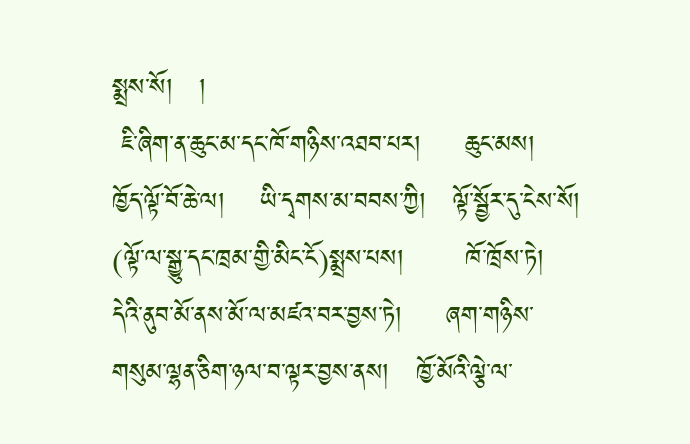སྨྲས་སོ།   །
 ཇི་ཞིག་ན་ཆུང་མ་དང་ཁོ་གཉིས་འཐབ་པར།     ཆུང་མས།   ཁྱོད་ལྟོ་བོ་ཆེ་ལ།    ཡི་དྭགས་མ་བབས་ཀྱི།   ལྟོ་སྦྱོར་དུ་ངེས་སོ།    (ལྟོ་ལ་སྒྱུ་དང་ཁྲམ་གྱི་མིང་ངོ)སྨྲས་པས།       ཁོ་ཁྲོས་ཏེ།    དེའི་ནུབ་མོ་ནས་མོ་ལ་མཛའ་བར་བྱས་ཏེ།     ཞག་གཉིས་གསུམ་ལྷན་ཅིག་ཉལ་བ་ལྟར་བྱས་ནས།   ཁྱོ་མོའི་ལྕེ་ལ་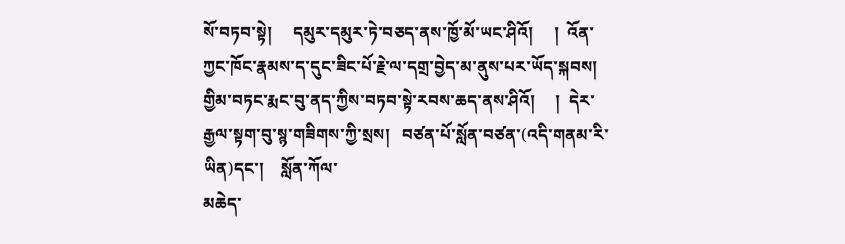སོ་བཏབ་སྟེ།     དམུར་དམུར་ཏེ་བཅད་ནས་ཁྱོ་མོ་ཡང་ཤིའོ།     །  འོན་ཀྱང་ཁོང་རྣམས་ད་དུང་ཟིང་པོ་རྗེ་ལ་དགྲ་བྱེད་མ་ནུས་པར་ཡོད་སྐབས།     གྱིམ་བཏང་རྨང་བུ་ནད་ཀྱིས་བཏབ་སྟེ་རབས་ཆད་ནས་ཤིའོ།     །  དེར་རྒྱལ་སྟག་བུ་སྙ་གཟིགས་ཀྱི་སྲས།   བཙན་པོ་སློན་བཙན་(འདི་གནམ་རི་ཡིན)དང་།    སློན་ཀོལ་
མཆེད་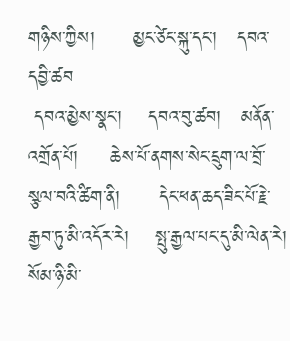གཉིས་ཀྱིས།      མྱང་ཙེང་སྐུ་དང་།   དབའ་དབྱི་ཚབ
 དབའ་མྱེས་སྣང་།    དབའ་བུ་ཚབ།   མནོན་འགྲོན་པོ།     ཆེས་པོ་ནགས་སེང་དྲུག་ལ་བྲོ་སྩལ་བའི་ཚིག་ནི།      དེང་ཕན་ཆད་ཟིང་པོ་རྗེ་རྒྱབ་ཏུ་མི་འདོར་རེ།    སྤུ་རྒྱལ་པང་དུ་མི་ལེན་རེ།   སོམ་ཉི་མི་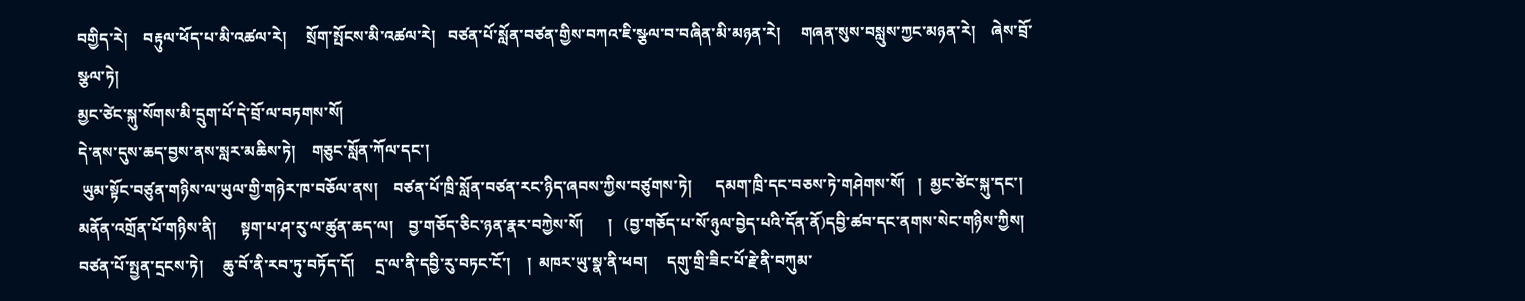བགྱིད་རེ།    བརྟུལ་ཕོད་པ་མི་འཚལ་རེ།     སྲོག་སྤོངས་མི་འཚལ་རེ།   བཙན་པོ་སློན་བཙན་གྱིས་བཀའ་ཇི་སྩལ་བ་བཞིན་མི་མཉན་རེ།     གཞན་སུས་བསླུས་ཀྱང་མཉན་རེ།    ཞེས་བྲོ་སྩལ་ཏེ།
མྱང་ཙེང་སྐུ་སོགས་མི་དྲུག་པོ་དེ་བྲོ་ལ་བཏགས་སོ།
དེ་ནས་དུས་ཆད་བྱས་ནས་སླར་མཆིས་ཏེ།    གཅུང་སློན་ཀོལ་དང་།
 ཡུམ་སྟོང་བཙུན་གཉིས་ལ་ཡུལ་གྱི་གཉེར་ཁ་བཅོལ་ནས།    བཙན་པོ་ཁྲི་སློན་བཙན་རང་ཉིད་ཞབས་ཀྱིས་བཙུགས་ཏེ།      དམག་ཁྲི་དང་བཅས་ཏེ་གཤེགས་སོ།   །  མྱང་ཙེང་སྐུ་དང་།    མནོན་འགྲོན་པོ་གཉིས་ནི།      སྟག་པ་ཤ་རུ་ལ་ཚུན་ཆད་ལ།    བྱ་གཅོད་ཅིང་ཉན་རྣར་བཀྱེས་སོ།      །   (བྱ་གཅོད་པ་སོ་ཉུལ་བྱེད་པའི་དོན་ནོ)དབྱི་ཚབ་དང་ནགས་སེང་གཉིས་ཀྱིས།   བཙན་པོ་སྤྱན་དྲངས་ཏེ།     ཆུ་བོ་ནི་རབ་ཏུ་བཏོད་དོ།     དྲ་ལ་ནི་དབྱི་རུ་བཏང་ངོ་།    །  མཁར་ཡུ་སྣ་ནི་ཕབ།     དགུ་གྲི་ཟིང་པོ་རྗེ་ནི་བཀུམ་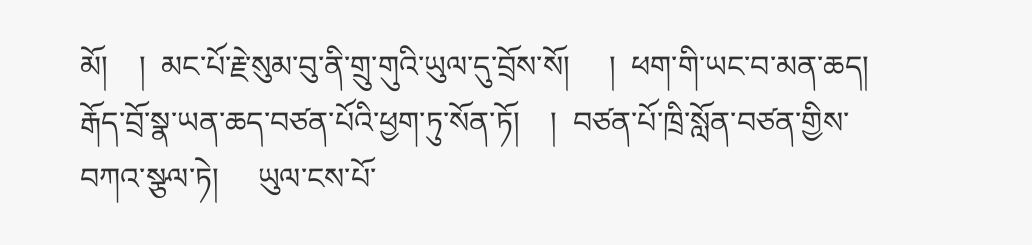མོ།    །  མང་པོ་རྗེ་སུམ་བུ་ནི་གྲུ་གུའི་ཡུལ་དུ་བྲོས་སོ།     །  ཕག་གི་ཡང་བ་མན་ཆད།      རྒོད་བྲོ་སྣ་ཡན་ཆད་བཙན་པོའི་ཕྱག་ཏུ་སོན་ཏོ།    །  བཙན་པོ་ཁྲི་སློན་བཙན་གྱིས་བཀའ་སྩལ་ཏེ།     ཡུལ་ངས་པོ་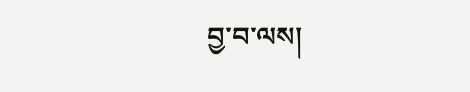བྱ་བ་ལས།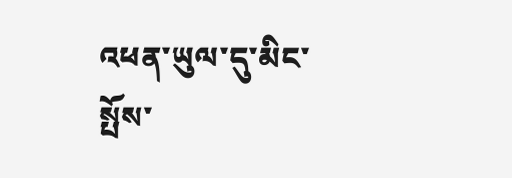འཕན་ཡུལ་དུ་མིང་སྤོས་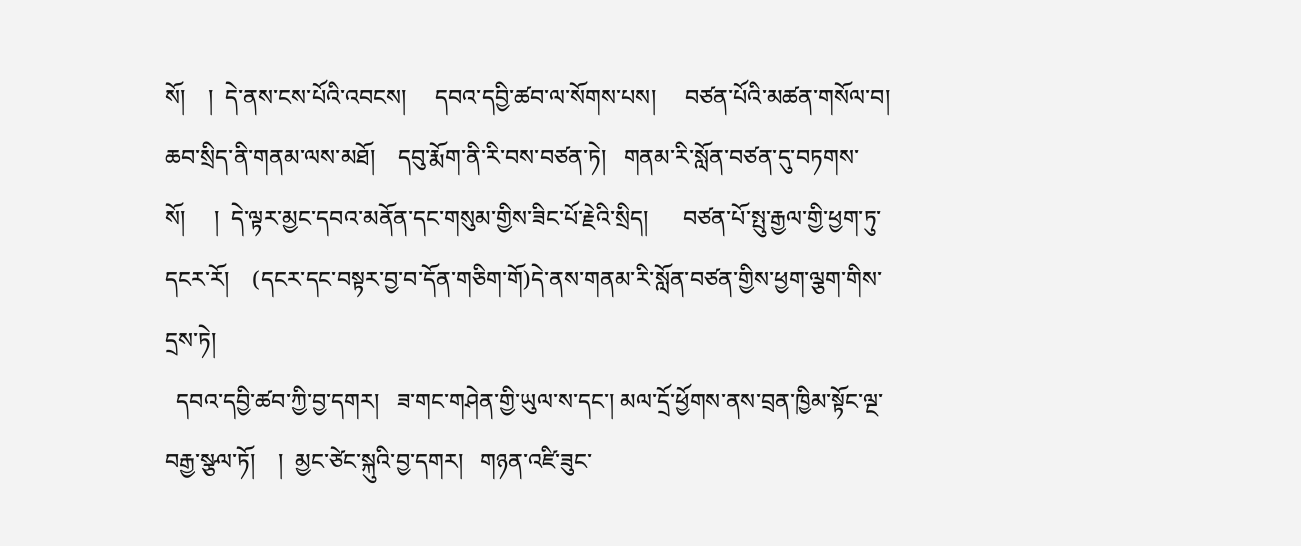སོ།    །  དེ་ནས་ངས་པོའི་འབངས།     དབའ་དབྱི་ཚབ་ལ་སོགས་པས།     བཙན་པོའི་མཚན་གསོལ་བ།   ཆབ་སྲིད་ནི་གནམ་ལས་མཐོ།    དབུ་རྨོག་ནི་རི་བས་བཙན་ཏེ།   གནམ་རི་སློན་བཙན་དུ་བཏགས་སོ།     །  དེ་ལྟར་མྱང་དབའ་མནོན་དང་གསུམ་གྱིས་ཟིང་པོ་རྗེའི་སྲིད།      བཙན་པོ་སྤུ་རྒྱལ་གྱི་ཕྱག་ཏུ་དངར་རོ།    (དངར་དང་བསྟར་བྱ་བ་དོན་གཅིག་གོ)དེ་ནས་གནམ་རི་སློན་བཙན་གྱིས་ཕྱག་ལྕག་གིས་དྲས་ཏེ།
  དབའ་དབྱི་ཚབ་ཀྱི་བྱ་དགར།   ཟ་གང་གཤེན་གྱི་ཡུལ་ས་དང་། མལ་དྲོ་ཕྱོགས་ནས་བྲན་ཁྱིམ་སྟོང་ལྔ་བརྒྱ་སྩལ་ཏོ།    །  མྱང་ཙེང་སྐུའི་བྱ་དགར།   གཉན་འཛི་ཟུང་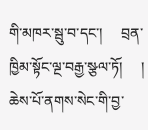གི་མཁར་སྦུ་བ་དང་།     བྲན་ཁྱིམ་སྟོང་ལྔ་བརྒྱ་སྩལ་ཏོ།     །  ཆེས་པོ་ནགས་སེང་གི་བྱ་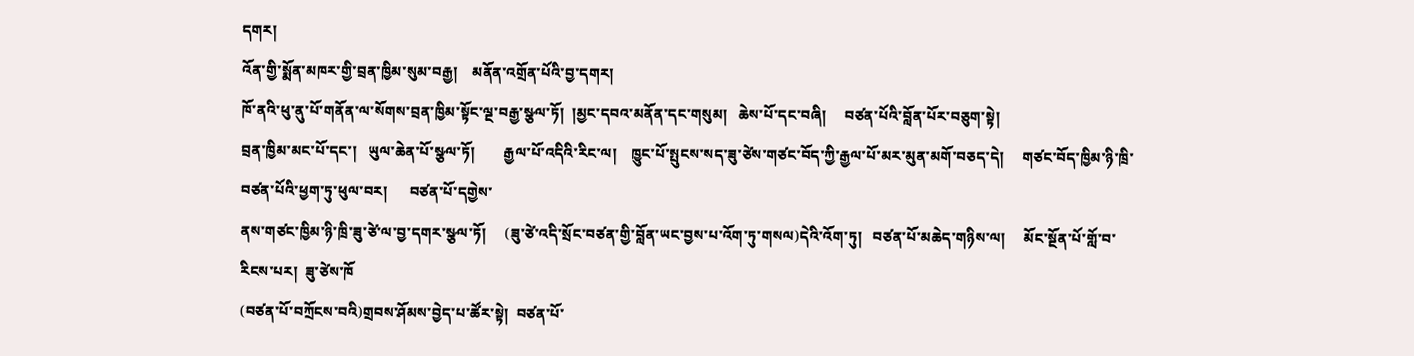དགར།
འོན་གྱི་སྨོན་མཁར་གྱི་བྲན་ཁྱིམ་སུམ་བརྒྱ།    མནོན་འགྲོན་པོའི་བྱ་དགར།
ཁོ་ནའི་ཕུ་ནུ་པོ་གནོན་ལ་སོགས་བྲན་ཁྱིམ་སྟོང་ལྔ་བརྒྱ་སྩལ་ཏོ།  །མྱང་དབའ་མནོན་དང་གསུམ།   ཆེས་པོ་དང་བཞི།     བཙན་པོའི་བློན་པོར་བཅུག་སྟེ།
བྲན་ཁྱིམ་མང་པོ་དང་།   ཡུལ་ཆེན་པོ་སྩལ་ཏོ།        རྒྱལ་པོ་འདིའི་རིང་ལ།    ཁྱུང་པོ་སྤུངས་སད་ཟུ་ཙེས་གཙང་བོད་ཀྱི་རྒྱལ་པོ་མར་མུན་མགོ་བཅད་དེ།     གཙང་བོད་ཁྱིམ་ཉི་ཁྲི་བཙན་པོའི་ཕྱག་ཏུ་ཕུལ་བར།      བཙན་པོ་དགྱེས་
ནས་གཙང་ཁྱིམ་ཉི་ཁྲི་ཟུ་ཙེ་ལ་བྱ་དགར་སྩལ་ཏོ།     (ཟུ་ཙེ་འདི་སྲོང་བཙན་གྱི་བློན་ཡང་བྱས་པ་འོག་ཏུ་གསལ)དེའི་འོག་ཏུ།   བཙན་པོ་མཆེད་གཉིས་ལ།     མོང་སྔོན་པོ་གློ་བ་རིངས་པར།  ཟུ་ཙེས་ཁོ
(བཙན་པོ་བཀྲོངས་བའི)གྲབས་ཤོམས་བྱེད་པ་ཚོར་སྟེ།  བཙན་པོ་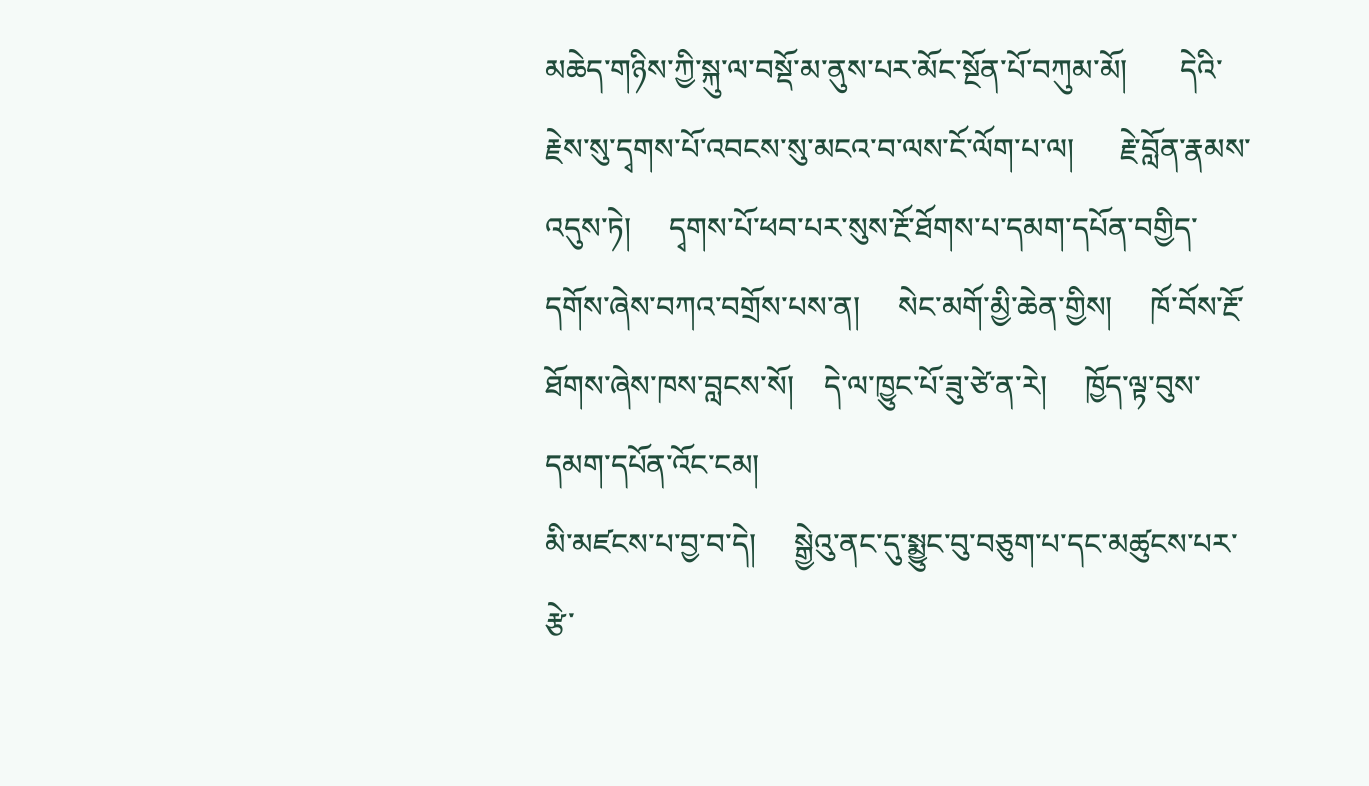མཆེད་གཉིས་ཀྱི་སྐུ་ལ་བསྡོ་མ་ནུས་པར་མོང་སྔོན་པོ་བཀུམ་མོ།       དེའི་རྗེས་སུ་དྭགས་པོ་འབངས་སུ་མངའ་བ་ལས་ངོ་ལོག་པ་ལ།      རྗེ་བློན་རྣམས་འདུས་ཏེ།     དྭགས་པོ་ཕབ་པར་སུས་རྔོ་ཐོགས་པ་དམག་དཔོན་བགྱིད་དགོས་ཞེས་བཀའ་བགྲོས་པས་ན།     སེང་མགོ་མྱི་ཆེན་གྱིས།     ཁོ་བོས་རྔོ་ཐོགས་ཞེས་ཁས་བླངས་སོ།    དེ་ལ་ཁྱུང་པོ་ཟུ་ཙེ་ན་རེ།     ཁྱོད་ལྟ་བུས་དམག་དཔོན་འོང་ངམ།
མི་མཛངས་པ་བྱ་བ་དེ།     སྒྱེའུ་ནང་དུ་སྨྱུང་བུ་བཅུག་པ་དང་མཚུངས་པར་རྩེ་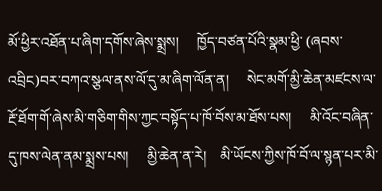མོ་ཕྱིར་འཐོན་པ་ཞིག་དགོས་ཞེས་སྨྲས།     ཁྱོད་བཙན་པོའི་སྣམ་ཕྱི་ (ཞབས་འབྲིང)བར་བཀའ་སྩལ་ནས་ལོ་དུ་མ་ཞིག་ལོན་ན།     སེང་མགོ་མྱི་ཆེན་མཛངས་ལ་རྔོ་ཐོག་གོ་ཞེས་མི་གཅིག་གིས་ཀྱང་བསྟོད་པ་ཁོ་བོས་མ་ཐོས་པས།     མི་འོང་བཞིན་དུ་ཁས་ལེན་ནམ་སྨྲས་པས།     མྱི་ཆེན་ན་རེ།    མི་ཡོངས་ཀྱིས་ཁོ་བོ་ལ་སྙན་པར་མི་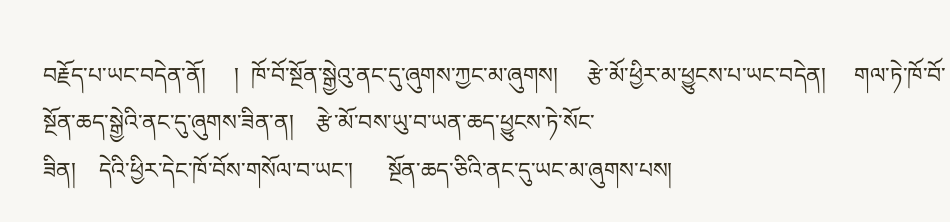བརྗོད་པ་ཡང་བདེན་ནོ།     །  ཁོ་བོ་སྔོན་སྒྱེའུ་ནང་དུ་ཞུགས་ཀྱང་མ་ཞུགས།     རྩེ་མོ་ཕྱིར་མ་ཕྱུངས་པ་ཡང་བདེན།     གལ་ཏེ་ཁོ་བོ་སྔོན་ཆད་སྒྱེའི་ནང་དུ་ཞུགས་ཟིན་ན།    རྩེ་མོ་བས་ཡུ་བ་ཡན་ཆད་ཕྱུངས་ཏེ་སོང་
ཟིན།    དེའི་ཕྱིར་དེང་ཁོ་བོས་གསོལ་བ་ཡང་།      སྔོན་ཆད་ཅིའི་ནང་དུ་ཡང་མ་ཞུགས་པས།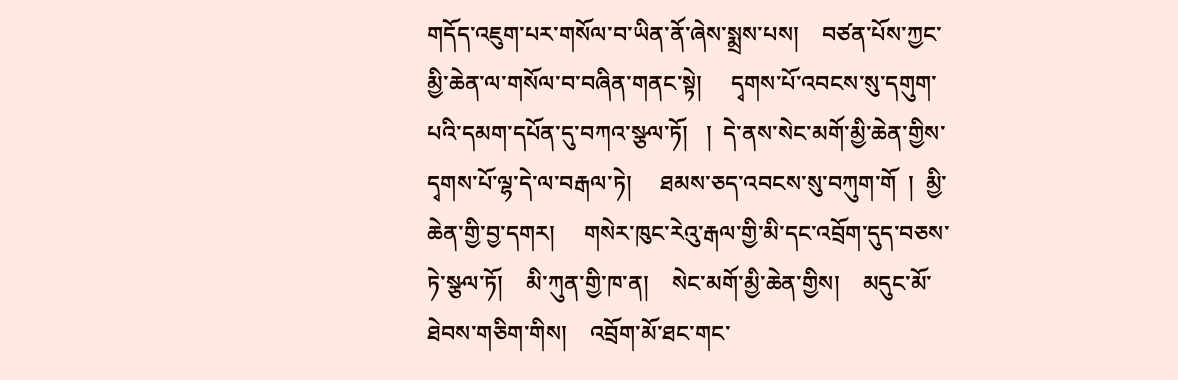གདོད་འཇུག་པར་གསོལ་བ་ཡིན་ནོ་ཞེས་སྨྲས་པས།    བཙན་པོས་ཀྱང་མྱི་ཆེན་ལ་གསོལ་བ་བཞིན་གནང་སྟེ།     དྭགས་པོ་འབངས་སུ་དགུག་པའི་དམག་དཔོན་དུ་བཀའ་སྩལ་ཏོ།   །  དེ་ནས་སེང་མགོ་མྱི་ཆེན་གྱིས་དྭགས་པོ་ལྷ་དེ་ལ་བརྒལ་ཏེ།     ཐམས་ཅད་འབངས་སུ་བཀུག་གོ  །  མྱི་ཆེན་གྱི་བྱ་དགར།     གསེར་ཁུང་རེའུ་རྒལ་གྱི་མི་དང་འབྲོག་དུད་བཅས་ཏེ་སྩལ་ཏོ།    མི་ཀུན་གྱི་ཁ་ན།    སེང་མགོ་མྱི་ཆེན་གྱིས།    མདུང་མོ་ཐེབས་གཅིག་གིས།    འབྲོག་མོ་ཐང་གང་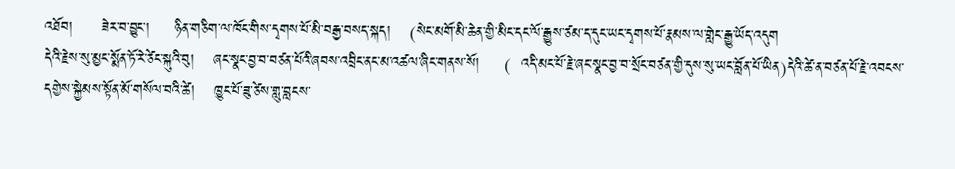འཐོབ།      ཟེར་བ་བྱུང་།     ཉིན་གཅིག་ལ་ཁོང་གིས་དྭགས་པོ་མི་བརྒྱ་བསད་སྐད།    (སེང་མགོ་མི་ཆེན་གྱི་མིང་དང་ལོ་རྒྱུས་ཙམ་ད་དུང་ཡང་དྭགས་པོ་རྣམས་ལ་གླེང་རྒྱུ་ཡོད་འདུག
དེའི་རྗེས་སུ་མྱང་སྨོན་ཏོ་རེ་ཙེང་སྐུའི་བུ།    ཞང་སྣང་བྱ་བ་བཙན་པོའི་ཞབས་འབྲིང་ནང་མ་འཚལ་ཞིང་གནས་སོ།     (  འདི་མང་པོ་རྗེ་ཞང་སྣང་བྱ་བ་སྲོང་བཙན་གྱི་དུས་སུ་ཡང་བློན་པོ་ཡིན)དེའི་ཚེ་ན་བཙན་པོ་རྗེ་འབངས་
དགྱེས་སྐྱེམས་སྟོན་མོ་གསོལ་བའི་ཚེ།    ཁྱུང་པོ་ཟུ་ཙེས་གླུ་བླངས་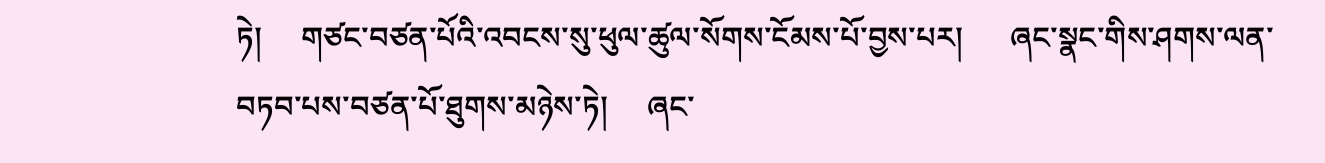ཏེ།     གཙང་བཙན་པོའི་འབངས་སུ་ཕུལ་ཚུལ་སོགས་ངོམས་པོ་བྱས་པར།      ཞང་སྣང་གིས་ཤགས་ལན་བཏབ་པས་བཙན་པོ་ཐུགས་མཉེས་ཏེ།     ཞང་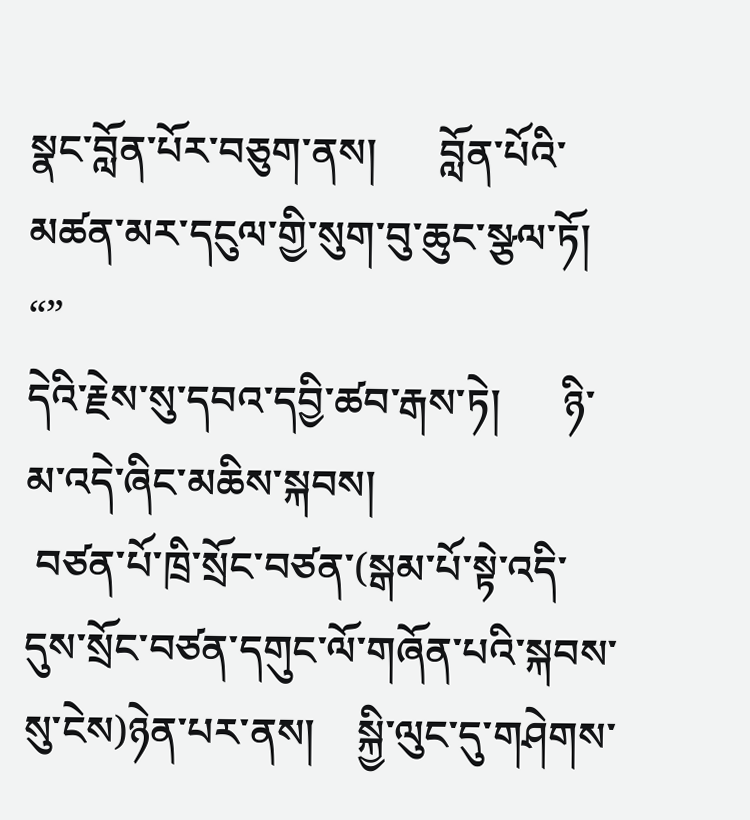སྣང་བློན་པོར་བཅུག་ནས།      བློན་པོའི་མཚན་མར་དངུལ་གྱི་སུག་བུ་ཆུང་སྩལ་ཏོ།     “”
དེའི་རྗེས་སུ་དབའ་དབྱི་ཚབ་རྒས་ཏེ།      ཉི་མ་འདེ་ཞིང་མཆིས་སྐབས།
 བཙན་པོ་ཁྲི་སྲོང་བཙན་(སྒམ་པོ་སྟེ་འདི་དུས་སྲོང་བཙན་དགུང་ལོ་གཞོན་པའི་སྐབས་སུ་ངེས)ཉེན་པར་ནས།    སྐྱི་ལུང་དུ་གཤེགས་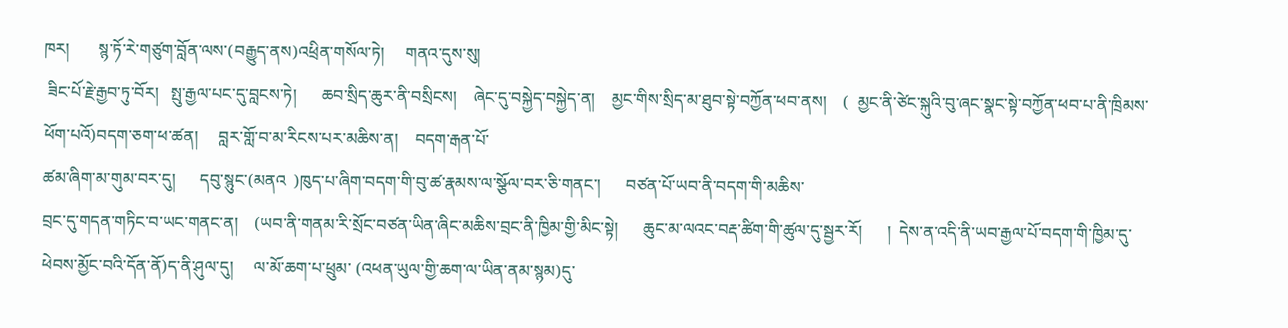ཁར།       སྙ་ཏོ་རེ་གཙུག་བློན་ལས་(བརྒྱུད་ནས)འཕྲིན་གསོལ་ཏེ།     གནའ་དུས་སུ།
 ཟིང་པོ་རྗེ་རྒྱབ་ཏུ་བོར།   སྤུ་རྒྱལ་པང་དུ་བླངས་ཏེ།      ཆབ་སྲིད་ཆུར་ནི་བསྲིངས།    ཞེང་དུ་བསྐྱེད་བསྐྱེད་ན།    མྱང་གིས་སྲིད་མ་ཐུབ་སྟེ་བཀྱོན་ཕབ་ནས།    (  མྱང་ནི་ཙེང་སྐུའི་བུ་ཞང་སྣང་སྟེ་བཀྱོན་ཕབ་པ་ནི་ཁྲིམས་ཕོག་པའོ)བདག་ཅག་ཕ་ཚན།     བླར་གློ་བ་མ་རིངས་པར་མཆིས་ན།    བདག་རྒན་པོ་
ཚམ་ཞིག་མ་གུམ་བར་དུ།      དབུ་སྙུང་(མནའ  )ཁུད་པ་ཞིག་བདག་གི་བུ་ཚ་རྣམས་ལ་སྩོལ་བར་ཅི་གནང་།      བཙན་པོ་ཡབ་ནི་བདག་གི་མཆིས་
བྲང་དུ་གདན་གཏིང་བ་ཡང་གནང་ན།    (ཡབ་ནི་གནམ་རི་སྲོང་བཙན་ཡིན་ཞིང་མཆིས་བྲང་ནི་ཁྱིམ་གྱི་མིང་སྟེ།      ཆུང་མ་ལའང་བརྡ་ཚིག་གི་ཚུལ་དུ་སྦྱར་རོ།      །  དེས་ན་འདི་ནི་ཡབ་རྒྱལ་པོ་བདག་གི་ཁྱིམ་དུ་ཕེབས་མྱོང་བའི་དོན་ནོ)ད་ནི་ཤུལ་དུ།     ལ་མོ་ཆག་པ་ཕྲུམ་ (འཕན་ཡུལ་གྱི་ཆག་ལ་ཡིན་ནམ་སྙམ)དུ་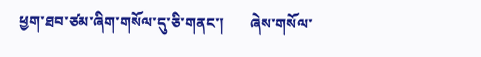ཕྱག་ཐབ་ཙམ་ཞིག་གསོལ་དུ་ཅི་གནང་།       ཞེས་གསོལ་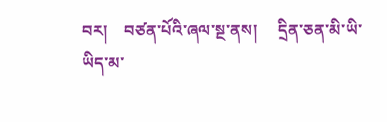བར།    བཙན་པོའི་ཞལ་སྔ་ནས།     དྲིན་ཅན་མི་ཡི་ཡིད་མ་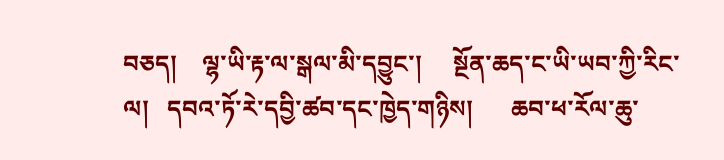བཅད།    ལྷ་ཡི་རྟ་ལ་སྒལ་མི་དབྱུང་།     སྔོན་ཆད་ང་ཡི་ཡབ་ཀྱི་རིང་ལ།   དབའ་ཏོ་རེ་དབྱི་ཚབ་དང་ཁྱེད་གཉིས།      ཆབ་ཕ་རོལ་ཆུ་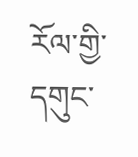རོལ་གྱི་དགུང་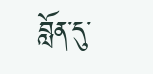བློན་དུ་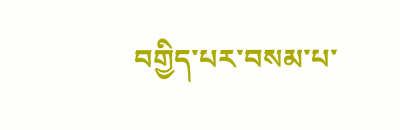བགྱིད་པར་བསམ་པ་